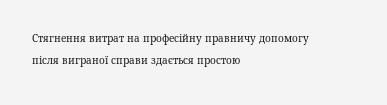Стягнення витрат на професійну правничу допомогу після виграної справи здається простою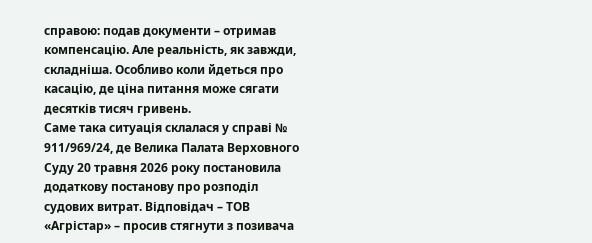справою: подав документи – отримав компенсацію. Але реальність, як завжди, складніша. Особливо коли йдеться про касацію, де ціна питання може сягати десятків тисяч гривень.
Саме така ситуація склалася у справі № 911/969/24, де Велика Палата Верховного Суду 20 травня 2026 року постановила додаткову постанову про розподіл судових витрат. Відповідач – ТОВ «Агрістар» – просив стягнути з позивача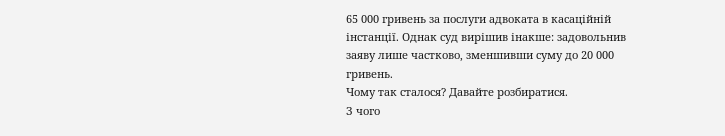65 000 гривень за послуги адвоката в касаційній інстанції. Однак суд вирішив інакше: задовольнив заяву лише частково, зменшивши суму до 20 000 гривень.
Чому так сталося? Давайте розбиратися.
З чого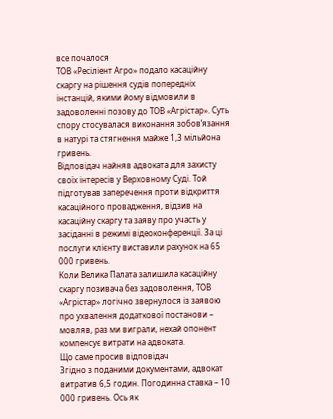все почалося
ТОВ «Ресіліент Агро» подало касаційну скаргу на рішення судів попередніх інстанцій, якими йому відмовили в задоволенні позову до ТОВ «Агрістар». Суть спору стосувалася виконання зобов’язання в натурі та стягнення майже 1,3 мільйона гривень.
Відповідач найняв адвоката для захисту своїх інтересів у Верховному Суді. Той підготував заперечення проти відкриття касаційного провадження, відзив на касаційну скаргу та заяву про участь у засіданні в режимі відеоконференції. За ці послуги клієнту виставили рахунок на 65 000 гривень.
Коли Велика Палата залишила касаційну скаргу позивача без задоволення, ТОВ «Агрістар» логічно звернулося із заявою про ухвалення додаткової постанови – мовляв, раз ми виграли, нехай опонент компенсує витрати на адвоката.
Що саме просив відповідач
Згідно з поданими документами, адвокат витратив 6,5 годин. Погодинна ставка – 10 000 гривень. Ось як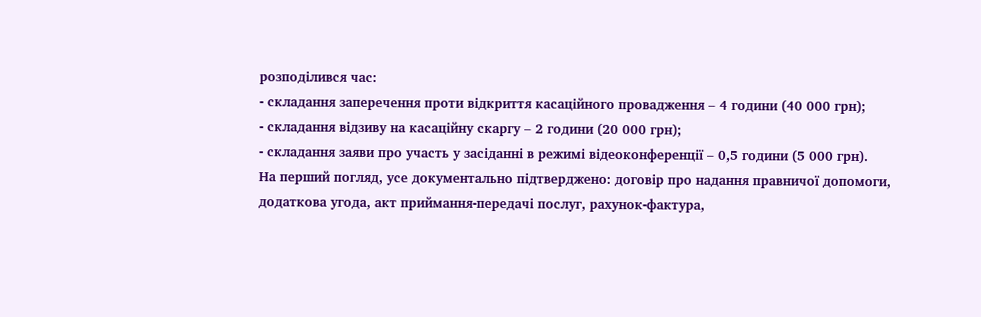розподілився час:
- складання заперечення проти відкриття касаційного провадження – 4 години (40 000 грн);
- складання відзиву на касаційну скаргу – 2 години (20 000 грн);
- складання заяви про участь у засіданні в режимі відеоконференції – 0,5 години (5 000 грн).
На перший погляд, усе документально підтверджено: договір про надання правничої допомоги, додаткова угода, акт приймання-передачі послуг, рахунок-фактура,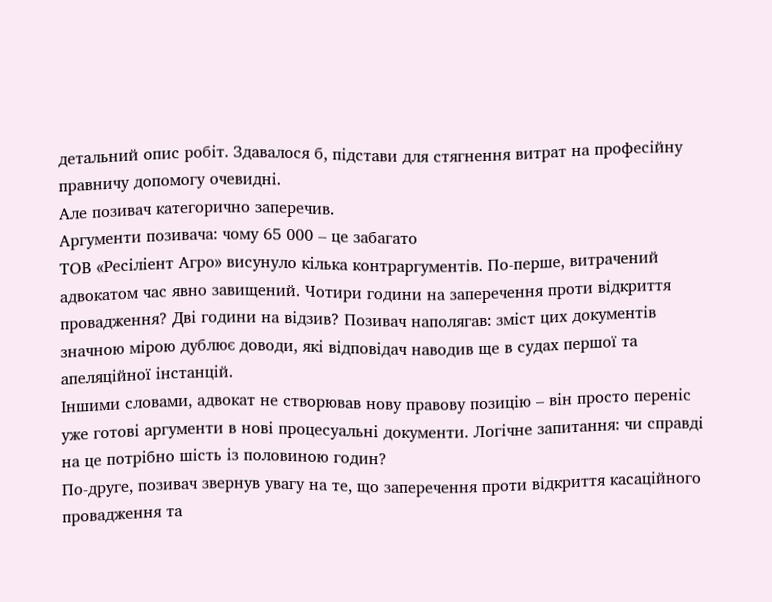детальний опис робіт. Здавалося б, підстави для стягнення витрат на професійну правничу допомогу очевидні.
Але позивач категорично заперечив.
Аргументи позивача: чому 65 000 – це забагато
ТОВ «Ресіліент Агро» висунуло кілька контраргументів. По-перше, витрачений адвокатом час явно завищений. Чотири години на заперечення проти відкриття провадження? Дві години на відзив? Позивач наполягав: зміст цих документів значною мірою дублює доводи, які відповідач наводив ще в судах першої та апеляційної інстанцій.
Іншими словами, адвокат не створював нову правову позицію – він просто переніс уже готові аргументи в нові процесуальні документи. Логічне запитання: чи справді на це потрібно шість із половиною годин?
По-друге, позивач звернув увагу на те, що заперечення проти відкриття касаційного провадження та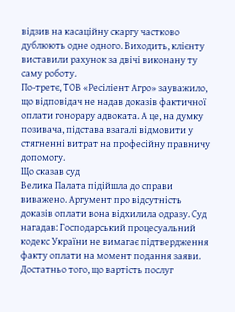відзив на касаційну скаргу частково дублюють одне одного. Виходить, клієнту виставили рахунок за двічі виконану ту саму роботу.
По-третє, ТОВ «Ресіліент Агро» зауважило, що відповідач не надав доказів фактичної оплати гонорару адвоката. А це, на думку позивача, підстава взагалі відмовити у стягненні витрат на професійну правничу допомогу.
Що сказав суд
Велика Палата підійшла до справи виважено. Аргумент про відсутність доказів оплати вона відхилила одразу. Суд нагадав: Господарський процесуальний кодекс України не вимагає підтвердження факту оплати на момент подання заяви. Достатньо того, що вартість послуг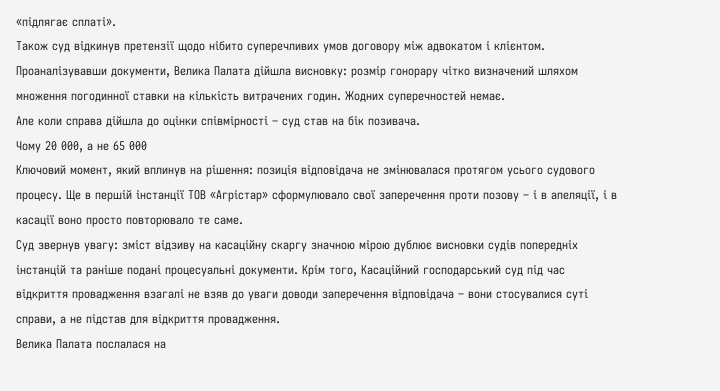«підлягає сплаті».
Також суд відкинув претензії щодо нібито суперечливих умов договору між адвокатом і клієнтом. Проаналізувавши документи, Велика Палата дійшла висновку: розмір гонорару чітко визначений шляхом множення погодинної ставки на кількість витрачених годин. Жодних суперечностей немає.
Але коли справа дійшла до оцінки співмірності – суд став на бік позивача.
Чому 20 000, а не 65 000
Ключовий момент, який вплинув на рішення: позиція відповідача не змінювалася протягом усього судового процесу. Ще в першій інстанції ТОВ «Агрістар» сформулювало свої заперечення проти позову – і в апеляції, і в касації воно просто повторювало те саме.
Суд звернув увагу: зміст відзиву на касаційну скаргу значною мірою дублює висновки судів попередніх інстанцій та раніше подані процесуальні документи. Крім того, Касаційний господарський суд під час відкриття провадження взагалі не взяв до уваги доводи заперечення відповідача – вони стосувалися суті справи, а не підстав для відкриття провадження.
Велика Палата послалася на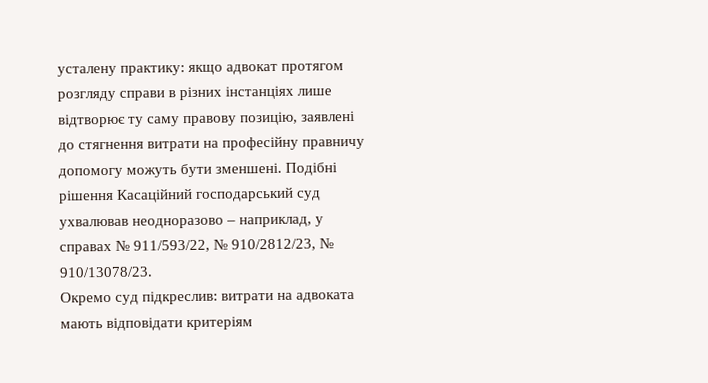усталену практику: якщо адвокат протягом розгляду справи в різних інстанціях лише відтворює ту саму правову позицію, заявлені до стягнення витрати на професійну правничу допомогу можуть бути зменшені. Подібні рішення Касаційний господарський суд ухвалював неодноразово – наприклад, у справах № 911/593/22, № 910/2812/23, № 910/13078/23.
Окремо суд підкреслив: витрати на адвоката мають відповідати критеріям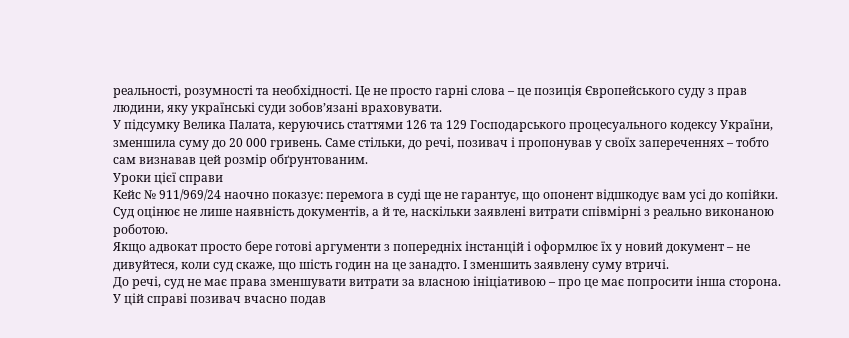реальності, розумності та необхідності. Це не просто гарні слова – це позиція Європейського суду з прав людини, яку українські суди зобов’язані враховувати.
У підсумку Велика Палата, керуючись статтями 126 та 129 Господарського процесуального кодексу України, зменшила суму до 20 000 гривень. Саме стільки, до речі, позивач і пропонував у своїх запереченнях – тобто сам визнавав цей розмір обґрунтованим.
Уроки цієї справи
Кейс № 911/969/24 наочно показує: перемога в суді ще не гарантує, що опонент відшкодує вам усі до копійки. Суд оцінює не лише наявність документів, а й те, наскільки заявлені витрати співмірні з реально виконаною роботою.
Якщо адвокат просто бере готові аргументи з попередніх інстанцій і оформлює їх у новий документ – не дивуйтеся, коли суд скаже, що шість годин на це занадто. І зменшить заявлену суму втричі.
До речі, суд не має права зменшувати витрати за власною ініціативою – про це має попросити інша сторона. У цій справі позивач вчасно подав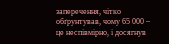заперечення, чітко обґрунтував, чому 65 000 – це неспівмірно, і досягнув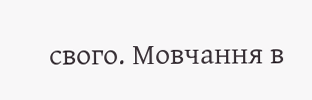свого. Мовчання в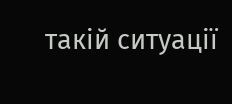такій ситуації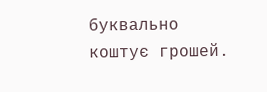буквально коштує грошей.